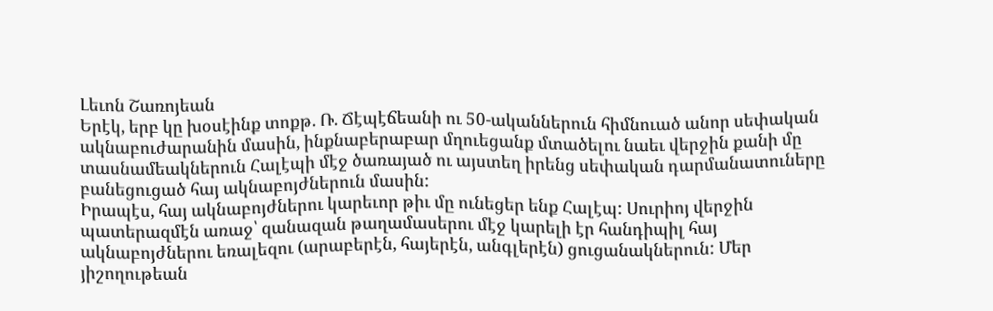Լեւոն Շառոյեան
Երէկ, երբ կը խօսէինք տոքթ. Ռ. Ճէպէճեանի ու 50-ականներուն հիմնուած անոր սեփական ակնաբուժարանին մասին, ինքնաբերաբար մղուեցանք մտածելու նաեւ վերջին քանի մը տասնամեակներուն Հալէպի մէջ ծառայած ու այստեղ իրենց սեփական դարմանատուները բանեցուցած հայ ակնաբոյժներուն մասին:
Իրապէս, հայ ակնաբոյժներու կարեւոր թիւ մը ունեցեր ենք Հալէպ: Սուրիոյ վերջին պատերազմէն առաջ՝ զանազան թաղամասերու մէջ կարելի էր հանդիպիլ հայ ակնաբոյժներու եռալեզու (արաբերէն, հայերէն, անգլերէն) ցուցանակներուն: Մեր յիշողութեան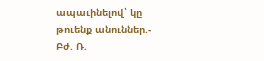ապաւինելով՝ կը թուենք անուններ.- Բժ. Ռ.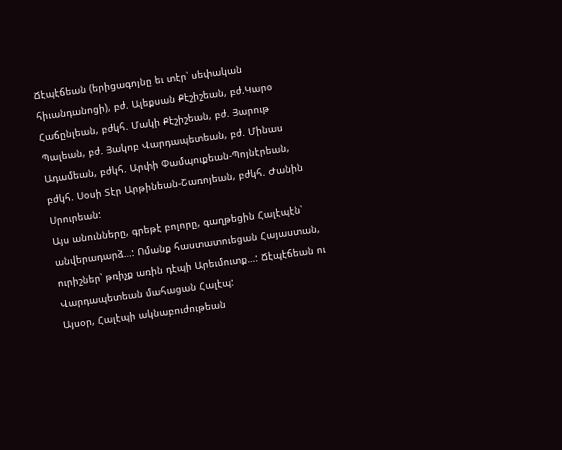Ճէպէճեան (երիցագոյնը եւ տէր՝ սեփական հիւանդանոցի), բժ. Ալեքսան Քէշիշեան, բժ.Կարօ Հաճընլեան, բժկհ. Մակի Քէշիշեան, բժ. Յարութ Պալեան, բժ. Յակոբ Վարդապետեան, բժ. Մինաս Ադամեան, բժկհ. Արփի Փամպուքեան-Պոյնէրեան, բժկհ. Սօսի Տէր Արթինեան-Շառոյեան, բժկհ. Ժանին Սրուրեան:
Այս անունները, գրեթէ բոլորը, գաղթեցին Հալէպէն՝ անվերադարձ…: Ոմանք հաստատուեցան Հայաստան, ուրիշներ՝ թռիչք առին դէպի Արեւմուտք…: Ճէպէճեան ու Վարդապետեան մահացան Հալէպ:
Այսօր, Հալէպի ակնաբուժութեան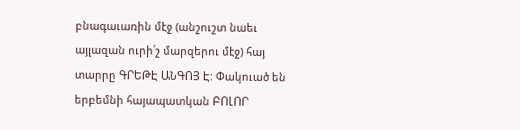բնագաւառին մէջ (անշուշտ նաեւ այլազան ուրի՛շ մարզերու մէջ) հայ տարրը ԳՐԵԹԷ ԱՆԳՈՅ Է: Փակուած են երբեմնի հայապատկան ԲՈԼՈՐ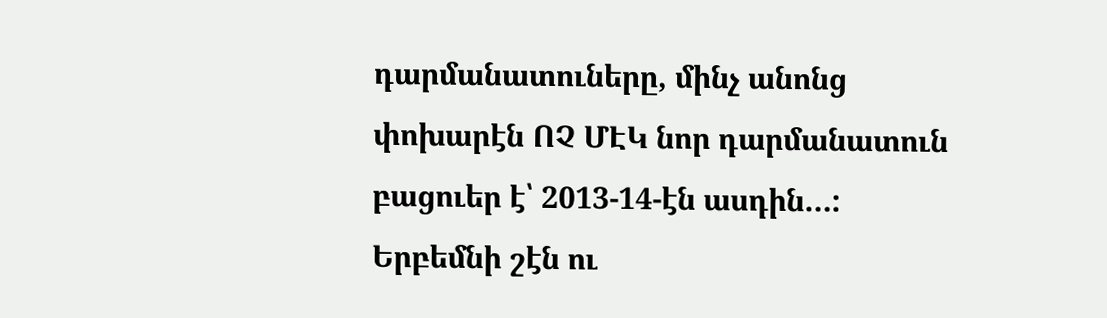դարմանատուները, մինչ անոնց փոխարէն ՈՉ ՄԷԿ նոր դարմանատուն բացուեր է՝ 2013-14-էն ասդին…:
Երբեմնի շէն ու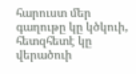հարուստ մեր գաղութը կը կծկուի, հետզհետէ կը վերածուի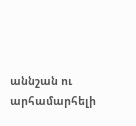աննշան ու արհամարհելի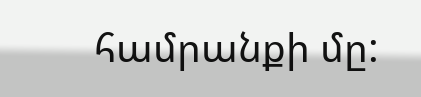համրանքի մը: